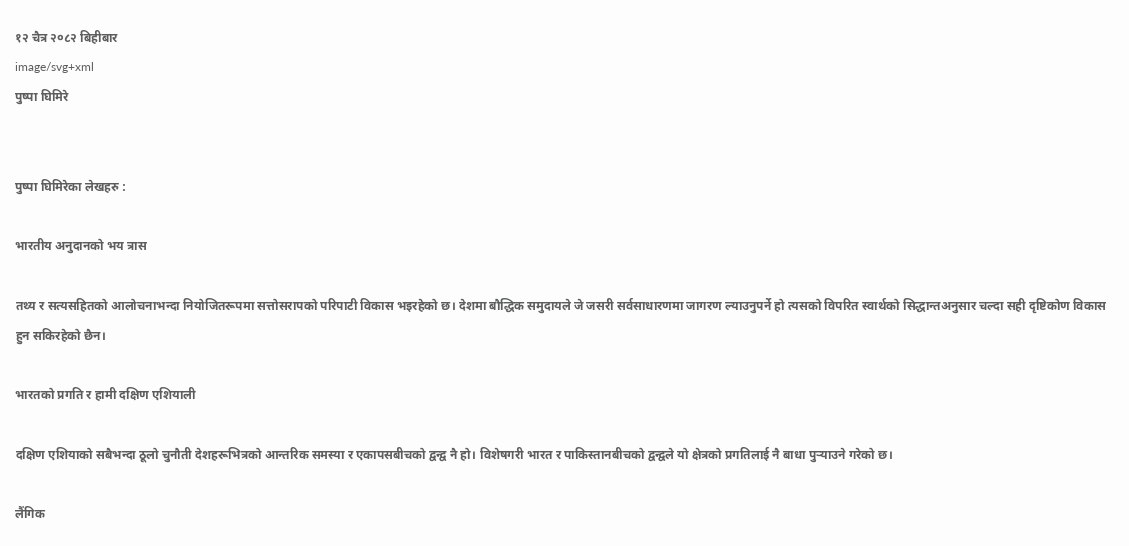१२ चैत्र २०८२ बिहीबार
image/svg+xml
पुष्पा घिमिरे


पुष्पा घिमिरेका लेखहरु :

भारतीय अनुदानको भय त्रास

तथ्य र सत्यसहितको आलोचनाभन्दा नियोजितरूपमा सत्तोसरापको परिपाटी विकास भइरहेको छ। देशमा बौद्धिक समुदायले जे जसरी सर्वसाधारणमा जागरण ल्याउनुपर्ने हो त्यसको विपरित स्वार्थको सिद्धान्तअनुसार चल्दा सही दृष्टिकोण विकास हुन सकिरहेको छैन।

भारतको प्रगति र हामी दक्षिण एशियाली

दक्षिण एशियाको सबैभन्दा ठूलो चुनौती देशहरूभित्रको आन्तरिक समस्या र एकापसबीचको द्वन्द्व नै हो। विशेषगरी भारत र पाकिस्तानबीचको द्वन्द्वले यो क्षेत्रको प्रगतिलाई नै बाधा पुर्‍याउने गरेको छ।

लैंगिक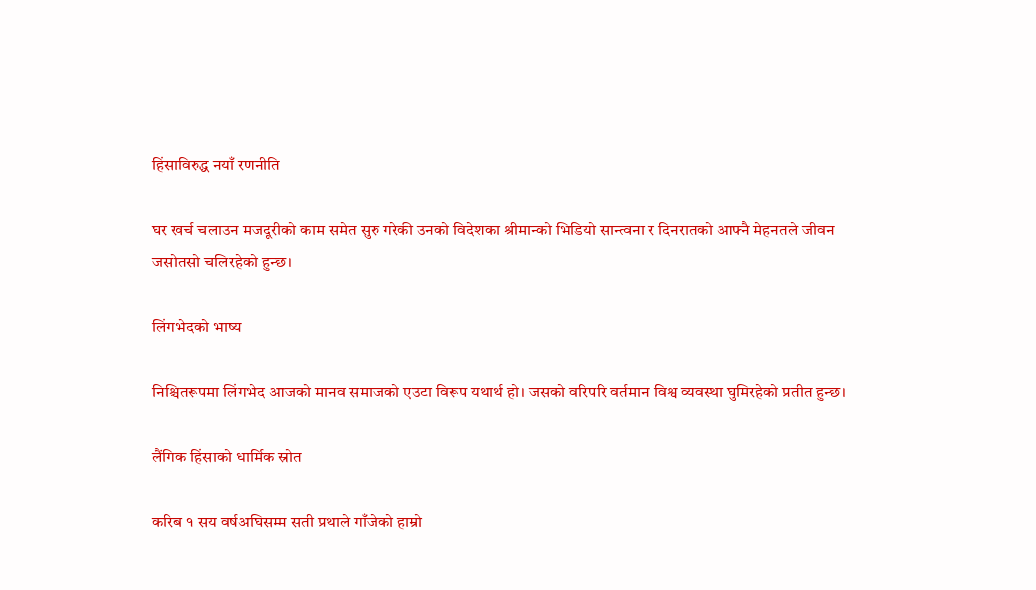हिंसाविरुद्ध नयाँ रणनीति

घर खर्च चलाउन मजदूरीको काम समेत सुरु गरेकी उनको विदेशका श्रीमान्को भिडियो सान्त्वना र दिनरातको आफ्नै मेहनतले जीवन जसोतसो चलिरहेको हुन्छ।

लिंगभेदको भाष्य

निश्चितरूपमा लिंगभेद आजको मानव समाजको एउटा विरूप यथार्थ हो। जसको वरिपरि वर्तमान विश्व व्यवस्था घुमिरहेको प्रतीत हुन्छ।

लैंगिक हिंसाको धार्मिक स्रोत

करिब १ सय वर्षअघिसम्म सती प्रथाले गाँजेको हाम्रो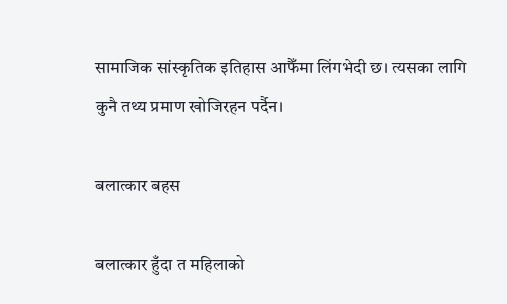सामाजिक सांस्कृतिक इतिहास आफैँमा लिंगभेदी छ। त्यसका लागि कुनै तथ्य प्रमाण खोजिरहन पर्दैन।

बलात्कार बहस

बलात्कार हुँदा त महिलाको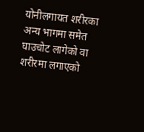योनीलगायत शरीरका अन्य भागमा समेत घाउचोट लागेको वा शरीरमा लगाएको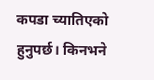कपडा च्यातिएको हुनुपर्छ। किनभने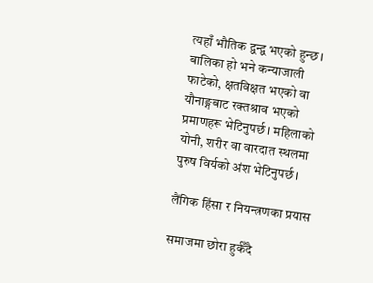त्यहाँ भौतिक द्वन्द्व भएको हुन्छ। बालिका हो भने कन्याजाली फाटेको, क्षतविक्षत भएको वा यौनाङ्गबाट रक्तश्राव भएको प्रमाणहरू भेटिनुपर्छ। महिलाको योनी, शरीर वा वारदात स्थलमा पुरुष विर्यको अंश भेटिनुपर्छ।

लैंगिक हिंसा र नियन्त्रणका प्रयास

समाजमा छोरा हुर्कँदै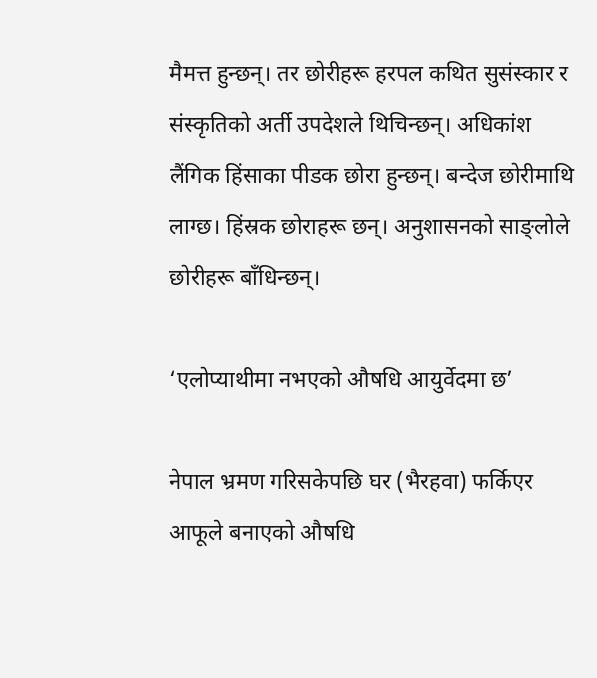मैमत्त हुन्छन्। तर छोरीहरू हरपल कथित सुसंस्कार र संस्कृतिको अर्ती उपदेशले थिचिन्छन्। अधिकांश लैंगिक हिंसाका पीडक छोरा हुन्छन्। बन्देज छोरीमाथि लाग्छ। हिंस्रक छोराहरू छन्। अनुशासनको साङ्लोले छोरीहरू बाँधिन्छन्।

‘एलोप्याथीमा नभएको औषधि आयुर्वेदमा छ’

नेपाल भ्रमण गरिसकेपछि घर (भैरहवा) फर्किएर आफूले बनाएको औषधि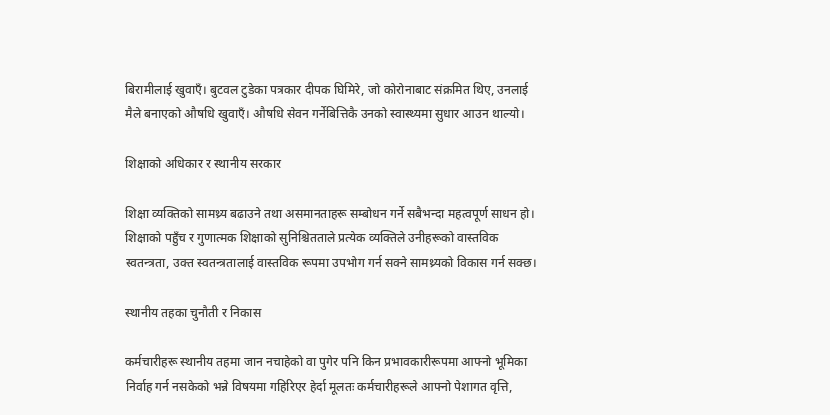बिरामीलाई खुवाएँ। बुटवल टुडेका पत्रकार दीपक घिमिरे, जो कोरोनाबाट संक्रमित थिए, उनलाई मैले बनाएको औषधि खुवाएँ। औषधि सेवन गर्नेबित्तिकै उनको स्वास्थ्यमा सुधार आउन थाल्यो।

शिक्षाको अधिकार र स्थानीय सरकार

शिक्षा व्यक्तिको सामथ्र्य बढाउने तथा असमानताहरू सम्बोधन गर्ने सबैभन्दा महत्वपूर्ण साधन हो। शिक्षाको पहुँच र गुणात्मक शिक्षाको सुनिश्चितताले प्रत्येक व्यक्तिले उनीहरूको वास्तविक स्वतन्त्रता, उक्त स्वतन्त्रतालाई वास्तविक रूपमा उपभोग गर्न सक्ने सामथ्र्यको विकास गर्न सक्छ।

स्थानीय तहका चुनौती र निकास

कर्मचारीहरू स्थानीय तहमा जान नचाहेको वा पुगेर पनि किन प्रभावकारीरूपमा आफ्नो भूमिका निर्वाह गर्न नसकेको भन्ने विषयमा गहिरिएर हेर्दा मूलतः कर्मचारीहरूले आफ्नो पेशागत वृत्ति,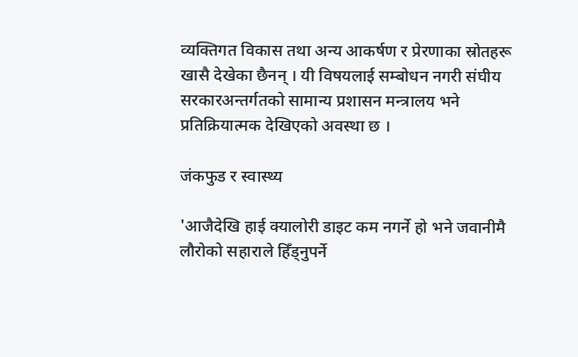व्यक्तिगत विकास तथा अन्य आकर्षण र प्रेरणाका स्रोतहरू खासै देखेका छैनन् । यी विषयलाई सम्बोधन नगरी संघीय सरकारअन्तर्गतको सामान्य प्रशासन मन्त्रालय भने प्रतिक्रियात्मक देखिएको अवस्था छ ।

जंकफुड र स्वास्थ्य

'आजैदेखि हाई क्यालोरी डाइट कम नगर्ने हो भने जवानीमै लौरोको सहाराले हिँड्नुपर्ने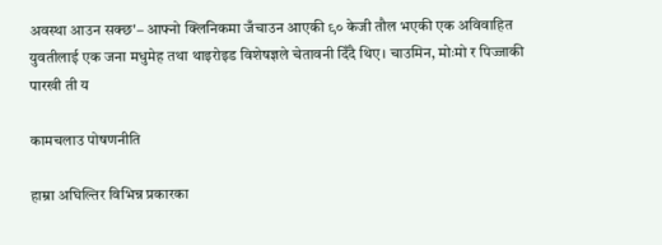अवस्था आउन सक्छ'– आफ्नो क्लिनिकमा जँचाउन आएकी ९० केजी तौल भएकी एक अविवाहित युवतीलाई एक जना मधुमेह तथा थाइरोइड विशेषज्ञले चेतावनी दिँदै थिए। चाउमिन, मोःमो र पिज्जाकी पारखी ती य

कामचलाउ पोषणनीति

हाम्रा अघिल्तिर विभिन्न प्रकारका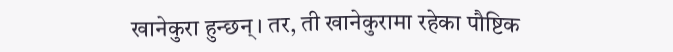खानेकुरा हुन्छन्। तर, ती खानेकुरामा रहेका पौष्टिक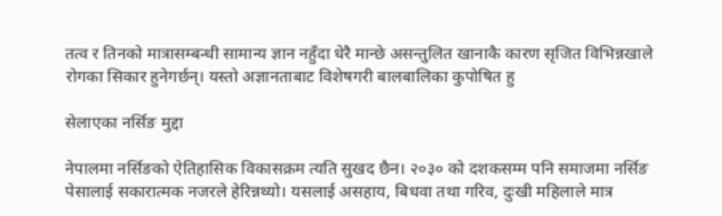तत्व र तिनको मात्रासम्बन्धी सामान्य ज्ञान नहुँदा धेरै मान्छे असन्तुलित खानाकै कारण सृजित विभिन्नखाले रोगका सिकार हुनेगर्छन्। यस्तो अज्ञानताबाट विशेषगरी बालबालिका कुपोषित हु

सेलाएका नर्सिङ मुद्दा

नेपालमा नर्सिङको ऐतिहासिक विकासक्रम त्यति सुखद छैन। २०३० को दशकसम्म पनि समाजमा नर्सिङ पेसालाई सकारात्मक नजरले हेरिन्नथ्यो। यसलाई असहाय, बिधवा तथा गरिव, दुःखी महिलाले मात्र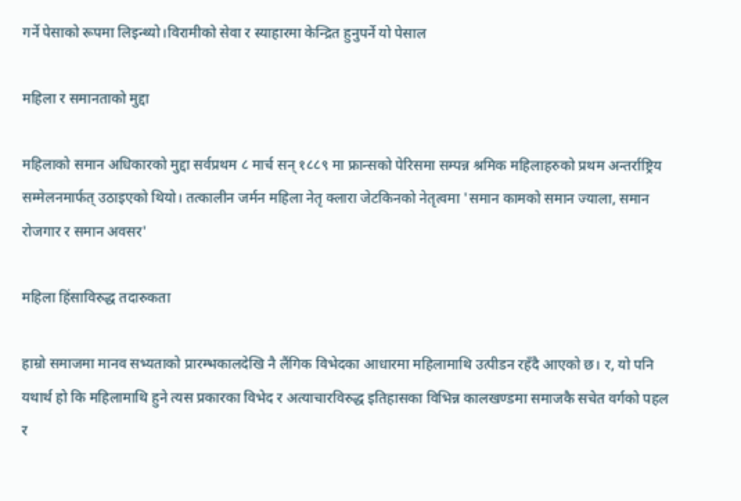गर्ने पेसाको रूपमा लिइन्थ्यो।विरामीको सेवा र स्याहारमा केन्द्रित हुनुपर्ने यो पेसाल

महिला र समानताको मुद्दा

महिलाको समान अधिकारको मुद्दा सर्वप्रथम ८ मार्च सन् १८८९ मा फ्रान्सको पेरिसमा सम्पन्न श्रमिक महिलाहरुको प्रथम अन्तर्राष्ट्रिय सम्मेलनमार्फत् उठाइएको थियो। तत्कालीन जर्मन महिला नेतृ क्लारा जेटकिनको नेतृत्वमा 'समान कामको समान ज्याला, समान रोजगार र समान अवसर'

महिला हिंसाविरुद्ध तदारुकता

हाम्रो समाजमा मानव सभ्यताको प्रारम्भकालदेखि नै लैंगिक विभेदका आधारमा महिलामाथि उत्पीडन रहँदै आएको छ। र, यो पनि यथार्थ हो कि महिलामाथि हुने त्यस प्रकारका विभेद र अत्याचारविरुद्ध इतिहासका विभिन्न कालखण्डमा समाजकै सचेत वर्गको पहल र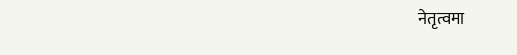नेतृत्वमा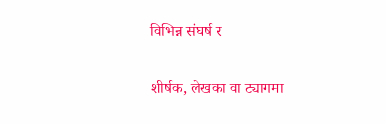विभिन्न संघर्ष र

शीर्षक, लेखका वा ट्यागमा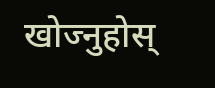खोज्नुहोस्